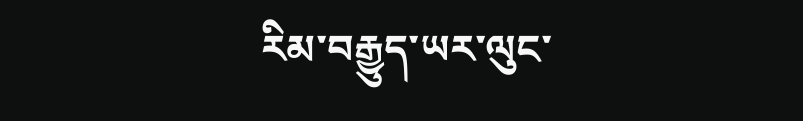རིམ་བརྒྱུད་ཡར་ལུང་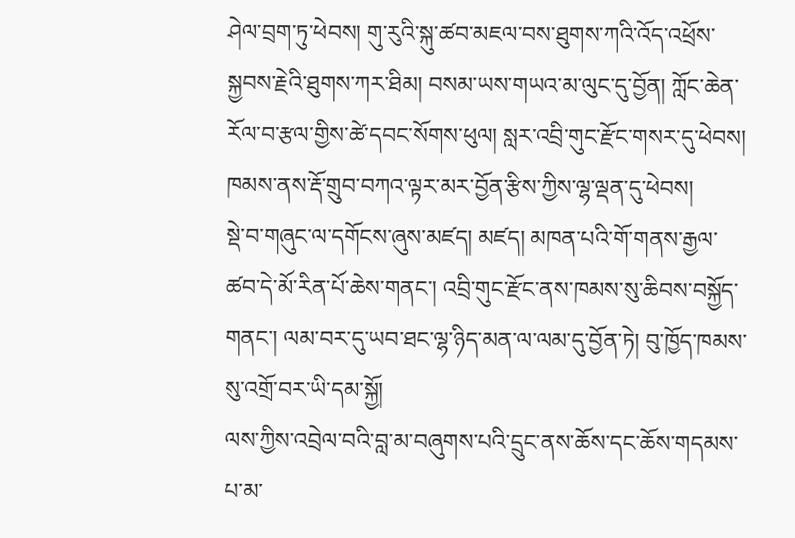ཤེལ་བྲག་ཏུ་ཕེབས། གུ་རུའི་སྐུ་ཚབ་མཇལ་བས་ཐུགས་ཀའི་འོད་འཕྲོས་སྐྱབས་རྗེའི་ཐུགས་ཀར་ཐིམ། བསམ་ཡས་གཡའ་མ་ལུང་དུ་བྱོན། ཀློང་ཆེན་རོལ་བ་རྩལ་གྱིས་ཚེ་དབང་སོགས་ཕུལ། སླར་འབྲི་གུང་རྫོང་གསར་དུ་ཕེབས། ཁམས་ནས་རྡོ་གྲུབ་བཀའ་ལྟར་མར་བྱོན་རྩིས་ཀྱིས་ལྷ་ལྡན་དུ་ཕེབས།
སྡེ་བ་གཞུང་ལ་དགོངས་ཞུས་མཛད། མཛད། མཁན་པའི་གོ་གནས་རྒྱལ་ཚབ་དེ་མོ་རིན་པོ་ཆེས་གནང་། འབྲི་གུང་རྫོང་ནས་ཁམས་སུ་ཆིབས་བསྐྱོད་གནང་། ལམ་བར་དུ་ཡབ་ཐང་ལྷ་ཉིད་མན་ལ་ལམ་དུ་བྱོན་ཏེ། བུ་ཁྱོད་ཁམས་སུ་འགྲོ་བར་ཡི་དམ་སྐྱོ།
ལས་ཀྱིས་འབྲེལ་བའི་བླ་མ་བཞུགས་པའི་དྲུང་ནས་ཆོས་དང་ཆོས་གདམས་པ་མ་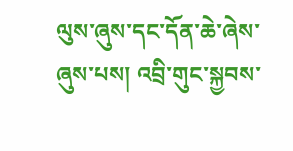ལུས་ཞུས་དང་དོན་ཆེ་ཞེས་ཞུས་པས། འབྲི་གུང་སྐྱབས་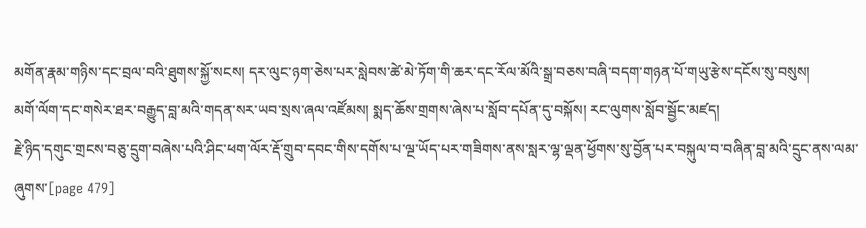མགོན་རྣམ་གཉིས་དང་བྲལ་བའི་ཐུགས་སྐྱོ་སངས། དར་ལུང་ཉག་ཅེས་པར་སླེབས་ཚེ་མེ་ཏོག་གི་ཆར་དང་རོལ་མོའི་སྒྲ་བཅས་བཞི་བདག་གཉན་པོ་གཡུ་རྩེས་དངོས་སུ་བསུས།
མགོ་ལོག་དང་གསེར་ཐར་བརྒྱུད་བླ་མའི་གདན་སར་ཡབ་སྲས་ཞལ་འཛོམས། སྨད་ཆོས་གྲགས་ཞེས་པ་སློབ་དཔོན་དུ་བསྐོས། རང་ལུགས་སློབ་སྦྱོང་མཛད།
རྗེ་ཉིད་དགུང་གྲངས་བཅུ་དྲུག་བཞེས་པའི་ཤིང་ཕག་ལོར་རྡོ་གྲུབ་དབང་གིས་དགོས་པ་ལྔ་ཡོད་པར་གཟིགས་ནས་སླར་ལྷ་ལྡན་ཕྱོགས་སུ་བྱོན་པར་བསྐུལ་བ་བཞིན་བླ་མའི་དྲུང་ནས་ལམ་ཞུགས་[page 479]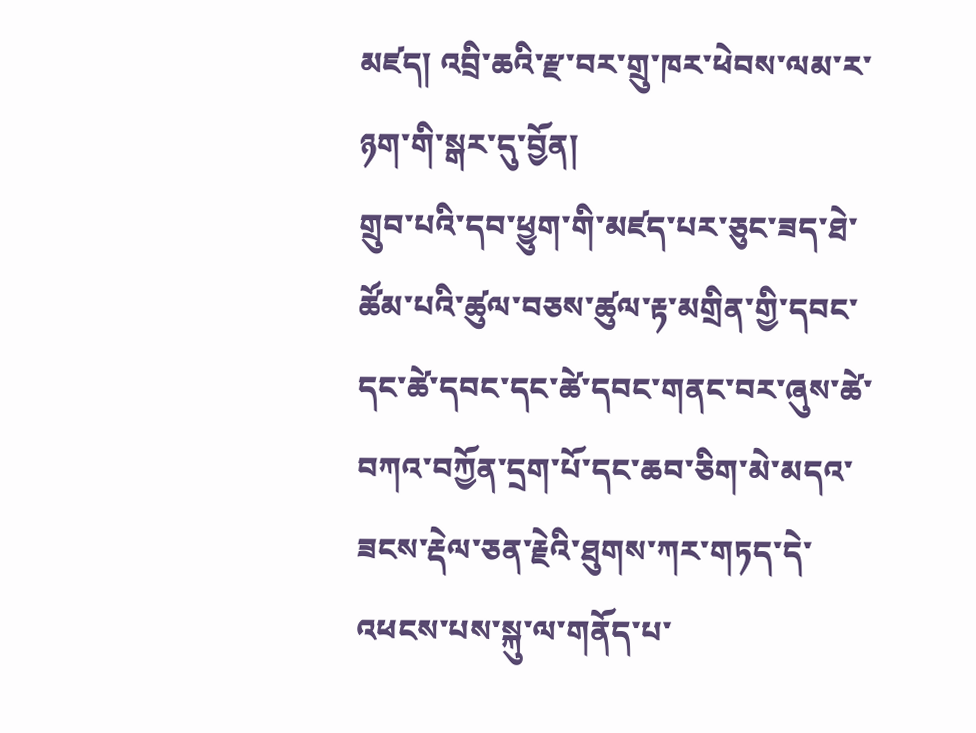མཛད། འབྲི་ཆའི་རྫ་བར་གྲུ་ཁར་ཕེབས་ལམ་ར་ཉག་གི་སྒར་དུ་བྱོན།
གྲུབ་པའི་དབ་ཕྱུག་གི་མཛད་པར་ཅུང་ཟད་ཐེ་ཚོམ་པའི་ཚུལ་བཅས་ཚུལ་རྟ་མགྲིན་གྱི་དབང་དང་ཚེ་དབང་དང་ཚེ་དབང་གནང་བར་ཞུས་ཚེ་བཀའ་བཀྱོན་དྲག་པོ་དང་ཆབ་ཅིག་མེ་མདའ་ཟངས་རྡེལ་ཅན་རྗེའི་ཐུགས་ཀར་གཏད་དེ་འཕངས་པས་སྐུ་ལ་གནོད་པ་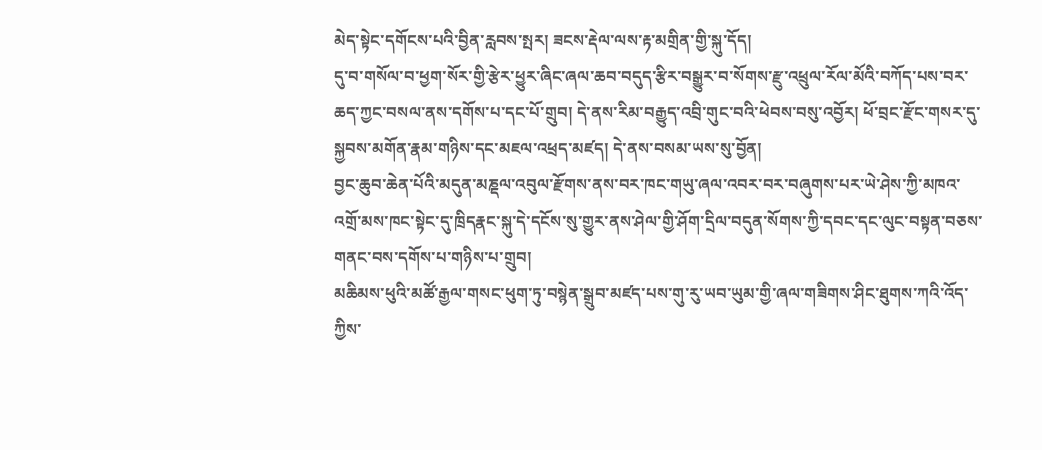མེད་སྟེང་དགོངས་པའི་བྱིན་རླབས་སྤར། ཟངས་རྡེལ་ལས་རྟ་མགྲིན་གྱི་སྐུ་དོད།
དུ་བ་གསོལ་བ་ཕྱག་སོར་གྱི་རྩེར་ཕྱུར་ཞིང་ཞལ་ཆབ་བདུད་རྩིར་བསྒྱུར་བ་སོགས་རྫུ་འཕྲུལ་རོལ་མོའི་བཀོད་པས་བར་ཆད་ཀྱང་བསལ་ནས་དགོས་པ་དང་པོ་གྲུབ། དེ་ནས་རིམ་བརྒྱུད་འབྲི་གུང་བའི་ཕེབས་བསུ་འབྱོར། ཕོ་བྲང་རྫོང་གསར་དུ་སྐྱབས་མགོན་རྣམ་གཉིས་དང་མཇལ་འཕྲད་མཛད། དེ་ནས་བསམ་ཡས་སུ་བྱོན།
བྱང་ཆུབ་ཆེན་པོའི་མདུན་མཎྡལ་འབུལ་རྫོགས་ནས་བར་ཁང་གཡུ་ཞལ་འབར་བར་བཞུགས་པར་ཡེ་ཤེས་ཀྱི་མཁའ་འགྲོ་མས་ཁང་སྟེང་དུ་ཁྲིདརྣང་སྐུ་དེ་དངོས་སུ་གྱུར་ནས་ཤེལ་གྱི་ཤོག་དྲིལ་བདུན་སོགས་ཀྱི་དབང་དང་ལུང་བསྟན་བཅས་གནང་བས་དགོས་པ་གཉིས་པ་གྲུབ།
མཆིམས་ཕུའི་མཚོ་རྒྱལ་གསང་ཕུག་ཏུ་བསྙེན་སྒྲུབ་མཛད་པས་གུ་རུ་ཡབ་ཡུམ་གྱི་ཞལ་གཟིགས་ཤིང་ཐུགས་ཀའི་འོད་ཀྱིས་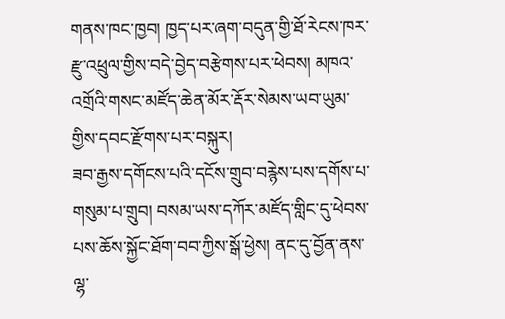གནས་ཁང་ཁྱབ། ཁྱད་པར་ཞག་བདུན་གྱི་ཐོ་རེངས་ཁར་རྫུ་འཕྲུལ་གྱིས་བདེ་བྱེད་བརྩེགས་པར་ཕེབས། མཁའ་འགྲོའི་གསང་མཛོད་ཆེན་མོར་རྡོར་སེམས་ཡབ་ཡུམ་གྱིས་དབང་རྫོགས་པར་བསྐུར།
ཟབ་རྒྱས་དགོངས་པའི་དངོས་གྲུབ་བརྙེས་པས་དགོས་པ་གསུམ་པ་གྲུབ། བསམ་ཡས་དཀོར་མཛོད་གླིང་དུ་ཕེབས་པས་ཆོས་སྐྱོང་ཐོག་བབ་ཀྱིས་སྒོ་ཕྱེས། ནང་དུ་བྱོན་ནས་ལྷ་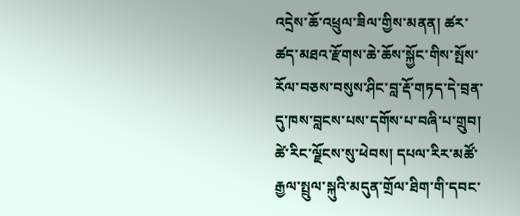འདྲེས་ཆོ་འཕྲུལ་ཟིལ་གྱིས་མནན། ཚར་ཚད་མཐའ་རྫོགས་ཆེ་ཆོས་སྐྱོང་གིས་སྤོས་རོལ་བཅས་བསུས་ཤིང་བླ་རྡོ་གཏད་དེ་བྲན་དུ་ཁས་བླངས་པས་དགོས་པ་བཞི་པ་གྲུབ།
ཚེ་རིང་ལྗོངས་སུ་ཕེབས། དཔལ་རིར་མཚོ་རྒྱལ་སྤྲུལ་སྐུའི་མདུན་གྲོལ་ཐིག་གི་དབང་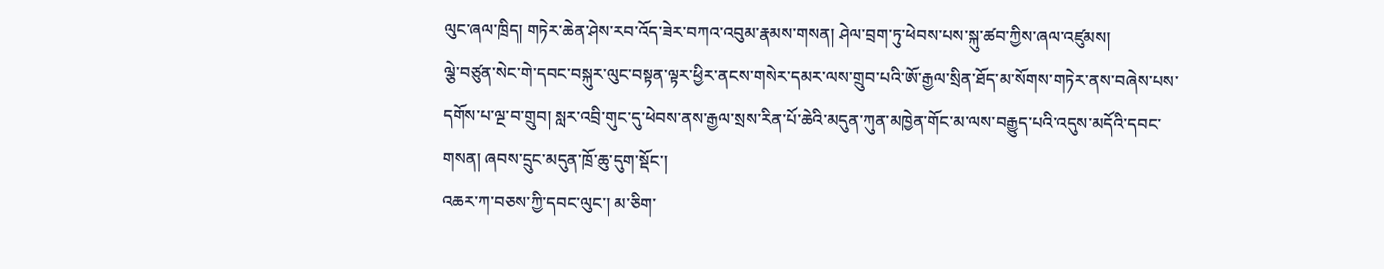ལུང་ཞལ་ཁྲིད། གཏེར་ཆེན་ཤེས་རབ་འོད་ཟེར་བཀའ་འབུམ་རྣམས་གསན། ཤེལ་བྲག་ཏུ་ཕེབས་པས་སྐུ་ཚབ་ཀྱིས་ཞལ་འཛུམས།
ལྕེ་བཙུན་སེང་གེ་དབང་བསྐུར་ལུང་བསྟན་ལྟར་ཕྱིར་ནངས་གསེར་དམར་ལས་གྲུབ་པའི་ཨོ་རྒྱལ་སྲིན་ཐོད་མ་སོགས་གཏེར་ནས་བཞེས་པས་དགོས་པ་ལྔ་བ་གྲུབ། སླར་འབྲི་གུང་དུ་ཕེབས་ནས་རྒྱལ་སྲས་རིན་པོ་ཆེའི་མདུན་ཀུན་མཁྱེན་གོང་མ་ལས་བརྒྱུད་པའི་འདུས་མདོའི་དབང་གསན། ཞབས་དྲུང་མདུན་ཁྲོ་ཆུ་དུག་སྡོང་།
འཆར་ཀ་བཅས་ཀྱི་དབང་ལུང་། མ་ཅིག་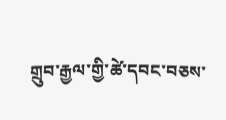གྲུབ་རྒྱལ་གྱི་ཚེ་དབང་བཅས་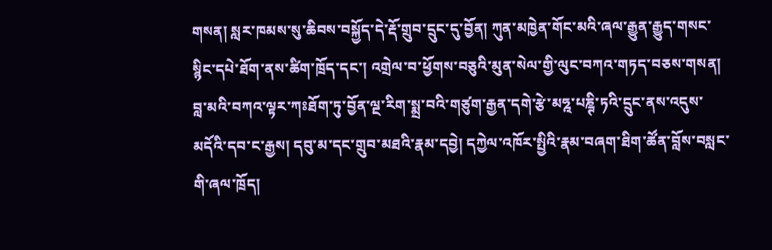གསན། སླར་ཁམས་སུ་ཆིབས་བསྐྱོད་དེ་རྡོ་གྲུབ་དྲུང་དུ་བྱོན། ཀུན་མཁྱེན་གོང་མའི་ཞལ་རྒྱུན་རྒྱུད་གསང་སྙིང་དཔེ་ཐོག་ནས་ཚིག་ཁྲོད་དང་། འགྲེལ་བ་ཕྱོགས་བཅུའི་མུན་སེལ་གྱི་ལུང་བཀའ་གཏད་བཅས་གསན།
བླ་མའི་བཀའ་ལྟར་ཀཿཐོག་ཏུ་བྱོན་ལྔ་རིག་སྨྲ་བའི་གཙུག་རྒྱན་དགེ་རྩེ་མཧྰ་པཎྚི་ཏའི་དྲུང་ནས་འདུས་མདོའི་དབ་ང་རྒྱས། དབུ་མ་དང་གྲུབ་མཐའི་རྣམ་དབྱེ། དཀྱེལ་འཁོར་སྤྱིའི་རྣམ་བཞག་ཐིག་ཚོན་བློས་བསླང་གི་ཞལ་ཁྲོད།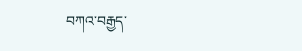བཀའ་བརྒྱད་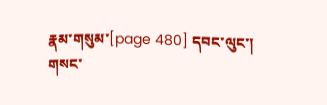རྣམ་གསུམ་[page 480] དབང་ལུང་།
གསང་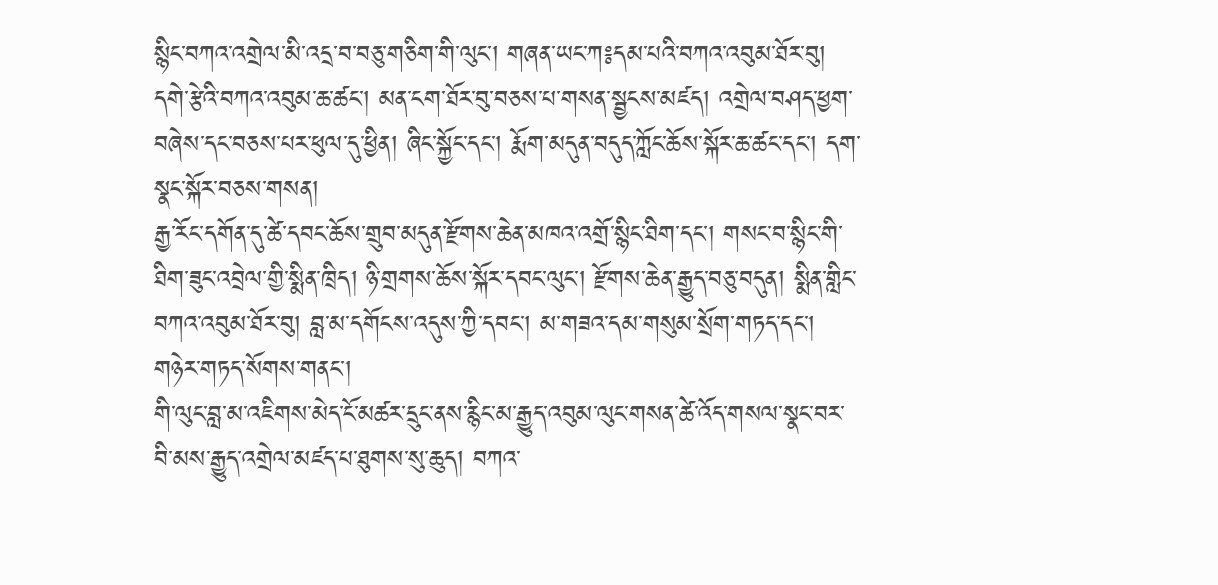སྙིང་བཀའ་འགྲེལ་མི་འདྲ་བ་བཅུ་གཅིག་གི་ལུང་། གཞན་ཡང་ཀ༔དམ་པའི་བཀའ་འབུམ་ཐོར་བུ། དགེ་རྩེའི་བཀའ་འབུམ་ཆ་ཚང་། མན་ངག་ཐོར་བུ་བཅས་པ་གསན་སྦྱངས་མཛད། འགྲེལ་བཤད་ཕྱག་བཞེས་དང་བཅས་པར་ཕུལ་དུ་ཕྱིན། ཞིང་སྐྱོང་དང་། རྨོག་མདུན་བདུད་ཀློང་ཆོས་སྐོར་ཆ་ཚང་དང་། དག་སྣང་སྐོར་བཅས་གསན།
རྒྱ་རོང་དགོན་དུ་ཚེ་དབང་ཆོས་གྲུབ་མདུན་རྫོགས་ཆེན་མཁའ་འགྲོ་སྙིང་ཐིག་དང་། གསང་བ་སྙིང་གི་ཐིག་ཟུང་འབྲེལ་གྱི་སྨིན་ཁྲིད། ཉི་གྲགས་ཆོས་སྐོར་དབང་ལུང་། རྫོགས་ཆེན་རྒྱུད་བཅུ་བདུན། སྨིན་གླིང་བཀའ་འབུམ་ཐོར་བུ། བླ་མ་དགོངས་འདུས་ཀྱི་དབང་། མ་གཟའ་དམ་གསུམ་སྲོག་གཏད་དང་། གཉེར་གཏད་སོགས་གནང་།
གི་ལུང་བླ་མ་འཇིགས་མེད་ངོ་མཚར་དྲུང་ནས་རྙིང་མ་རྒྱུད་འབུམ་ལུང་གསན་ཚེ་འོད་གསལ་སྣང་བར་བི་མས་རྒྱུད་འགྲེལ་མཛད་པ་ཐུགས་སུ་ཆུད། བཀའ་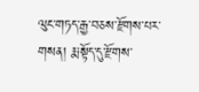ལུང་གཏད་རྒྱ་བཅས་རྫོགས་པར་གསན། རྨ་སྟོད་དུ་རྫོགས་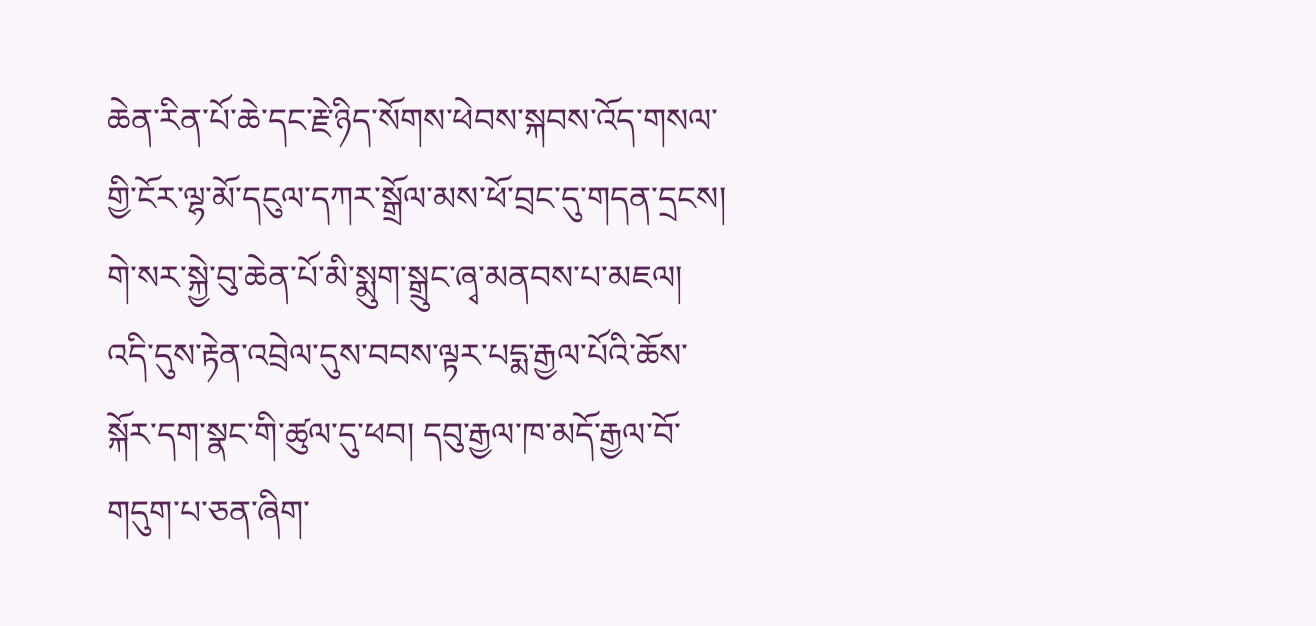ཆེན་རིན་པོ་ཆེ་དང་རྗེ་ཉིད་སོགས་ཕེབས་སྐབས་འོད་གསལ་གྱི་ངོར་ལྷ་མོ་དངུལ་དཀར་སྒྲོལ་མས་ཕོ་བྲང་དུ་གདན་དྲངས།
གེ་སར་སྐྱེ་བུ་ཆེན་པོ་མི་སྨུག་སྒྲུང་ཞྭ་མནབས་པ་མཇལ། འདི་དུས་རྟེན་འབྲེལ་དུས་བབས་ལྟར་པདྨ་རྒྱལ་པོའི་ཆོས་སྐོར་དག་སྣང་གི་ཚུལ་དུ་ཕབ། དབུ་རྒྱལ་ཁ་མདོ་རྒྱལ་བོ་གདུག་པ་ཅན་ཞིག་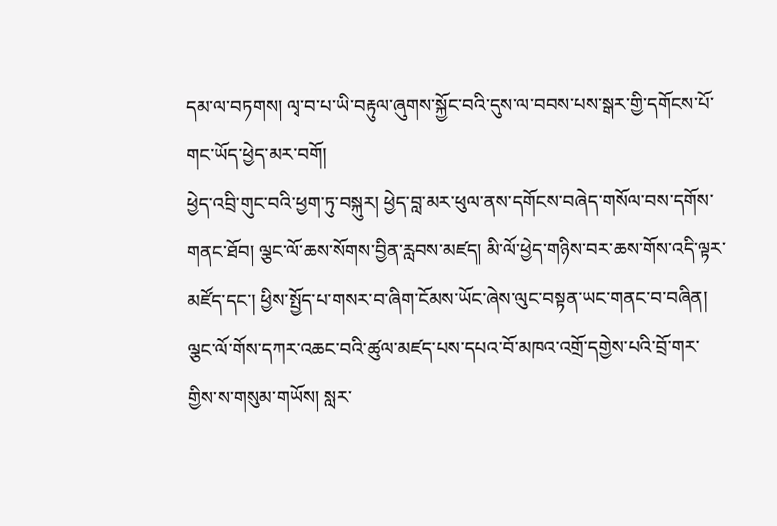དམ་ལ་བཏགས། ལྭ་བ་པ་ཡི་བརྟུལ་ཞུགས་སྐྱོང་བའི་དུས་ལ་བབས་པས་སྒར་གྱི་དགོངས་པོ་གང་ཡོད་ཕྱེད་མར་བགོ།
ཕྱེད་འབྲི་གུང་བའི་ཕྱག་ཏུ་བསྐུར། ཕྱེད་བླ་མར་ཕུལ་ནས་དགོངས་བཞེད་གསོལ་བས་དགོས་གནང་ཐོབ། ལྕང་ལོ་ཆས་སོགས་བྱིན་རླབས་མཛད། མི་ལོ་ཕྱེད་གཉིས་བར་ཆས་གོས་འདི་ལྟར་མཛོད་དང་། ཕྱིས་སྤྱོད་པ་གསར་བ་ཞིག་ངོམས་ཡོང་ཞེས་ལུང་བསྟན་ཡང་གནང་བ་བཞིན།
ལྕང་ལོ་གོས་དཀར་འཆང་བའི་ཚུལ་མཛད་པས་དཔའ་བོ་མཁའ་འགྲོ་དགྱེས་པའི་བྲོ་གར་གྱིས་ས་གསུམ་གཡོས། སླར་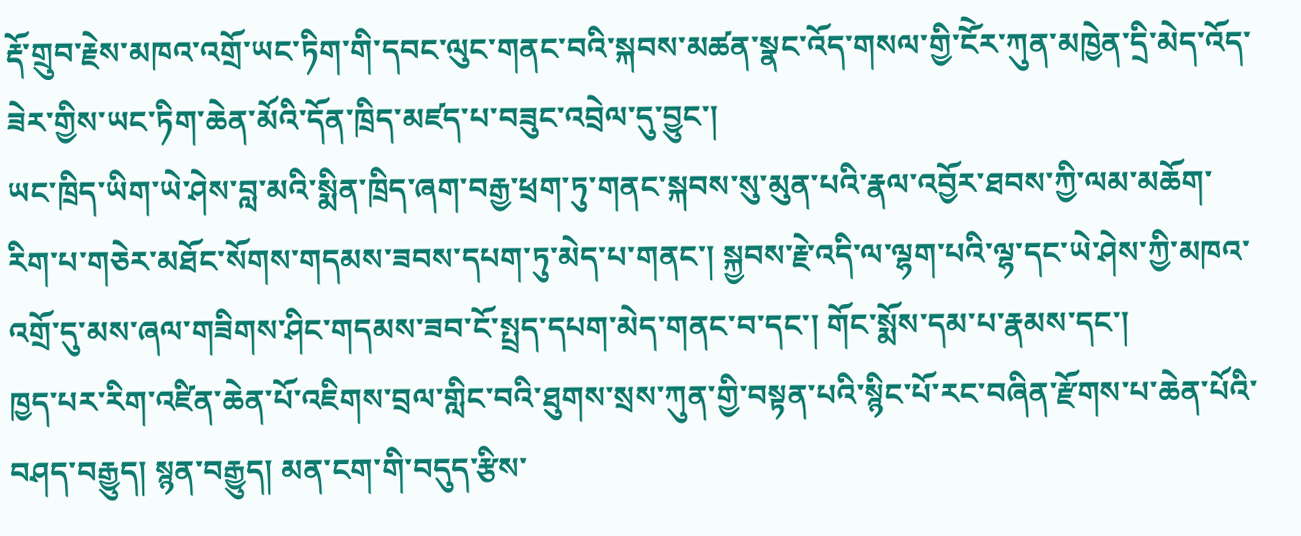རྡོ་གྲུབ་རྗེས་མཁའ་འགྲོ་ཡང་ཏིག་གི་དབང་ལུང་གནང་བའི་སྐབས་མཚན་སྣང་འོད་གསལ་གྱི་ངོེར་ཀུན་མཁྱེན་དྲི་མེད་འོད་ཟེར་གྱིས་ཡང་ཏིག་ཆེན་མོའི་དོན་ཁྲིད་མཛད་པ་བཟུང་འབྲེལ་དུ་བྱུང་།
ཡང་ཁྲིད་ཡིག་ཡེ་ཤེས་བླ་མའི་སྨིན་ཁྲིད་ཞག་བརྒྱ་ཕྲག་ཏུ་གནང་སྐབས་སུ་མུན་པའི་རྣལ་འབྱོར་ཐབས་ཀྱི་ལམ་མཆོག་རིག་པ་གཅེར་མཐོང་སོགས་གདམས་ཟབས་དཔག་ཏུ་མེད་པ་གནང་། སྐྱབས་རྗེ་འདི་ལ་ལྷག་པའི་ལྷ་དང་ཡེ་ཤེས་ཀྱི་མཁའ་འགྲོ་དུ་མས་ཞལ་གཟིགས་ཤིང་གདམས་ཟབ་ངོ་སྤྲད་དཔག་མེད་གནང་བ་དང་། གོང་སྨོས་དམ་པ་རྣམས་དང་།
ཁྱད་པར་རིག་འཛིན་ཆེན་པོ་འཇིགས་བྲལ་གླིང་བའི་ཐུགས་སྲས་ཀུན་གྱི་བསྟན་པའི་སྙིང་པོ་རང་བཞིན་རྫོགས་པ་ཆེན་པོའི་བཤད་བརྒྱུད། སྙན་བརྒྱུད། མན་ངག་གི་བདུད་རྩིས་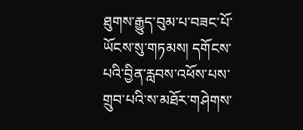ཐུགས་རྒྱུད་བུམ་པ་བཟང་པོ་ཡོངས་སུ་གཏམས། དགོངས་པའི་བྱིན་རླབས་འཕོས་པས་གྲུབ་པའི་ས་མཐོར་གཤེགས་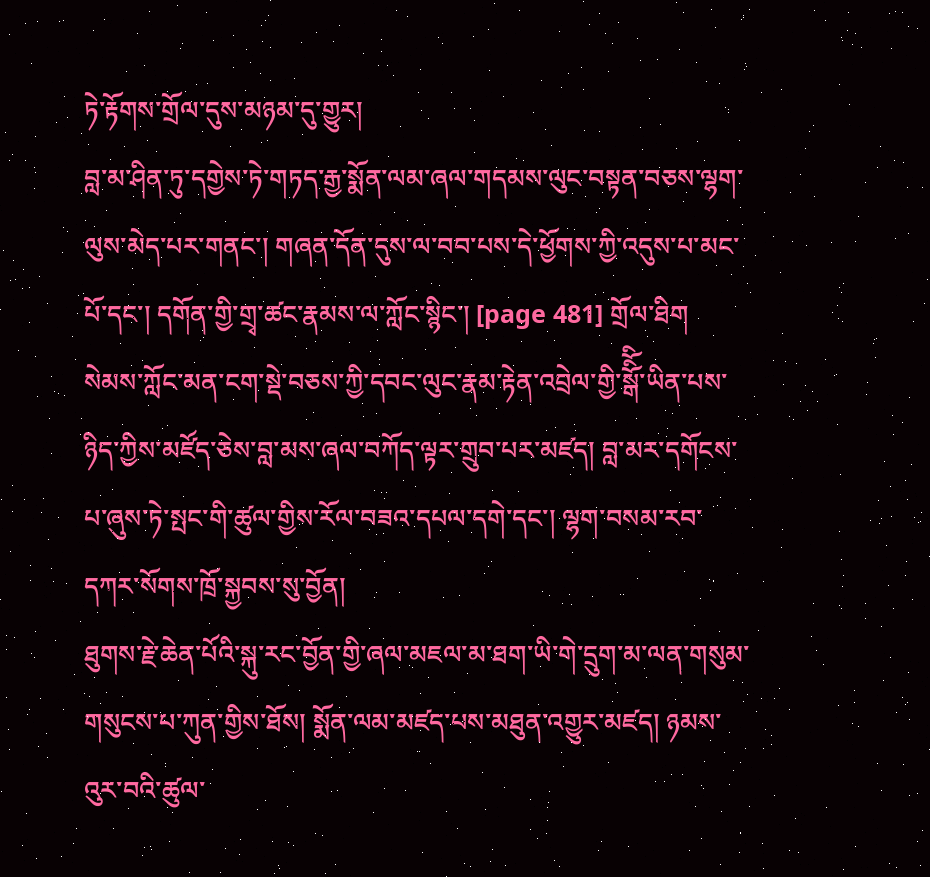ཏེ་རྟོགས་གྲོལ་དུས་མཉམ་དུ་གྱུར།
བླ་མ་ཤིན་ཏུ་དགྱེས་ཏེ་གཏད་རྒྱ་སྨོན་ལམ་ཞལ་གདམས་ལུང་བསྟན་བཅས་ལྷག་ལུས་མེད་པར་གནང་། གཞན་དོན་དུས་ལ་བབ་པས་དེ་ཕྱོགས་ཀྱི་འདུས་པ་མང་པོ་དང་། དགོན་གྱི་གྲྭ་ཚང་རྣམས་ལ་ཀློང་སྙིང་། [page 481] གྲོལ་ཐིག
སེམས་ཀློང་མན་ངག་སྡེ་བཅས་ཀྱི་དབང་ལུང་རྣམ་རྟེན་འབྲེལ་གྱི་སྒོིོི་ཡིན་པས་ཉིད་ཀྱིས་མཛོད་ཅེས་བླ་མས་ཞལ་བཀོད་ལྟར་གྲུབ་པར་མཛད། བླ་མར་དགོངས་པ་ཞུས་ཏེ་སྤང་གི་ཚུལ་གྱིས་རོལ་བཟའ་དཔལ་དགེ་དང་། ལྷག་བསམ་རབ་དཀར་སོགས་ཁྲོ་སྐྱབས་སུ་བྱོན།
ཐུགས་རྗེ་ཆེན་པོའི་སྐུ་རང་བྱོན་གྱི་ཞལ་མཇལ་མ་ཐག་ཡི་གེ་དྲུག་མ་ལན་གསུམ་གསུངས་པ་ཀུན་གྱིས་ཐོས། སྨོན་ལམ་མཛད་པས་མཐུན་འགྱུར་མཛད། ཉམས་འུར་བའི་ཚུལ་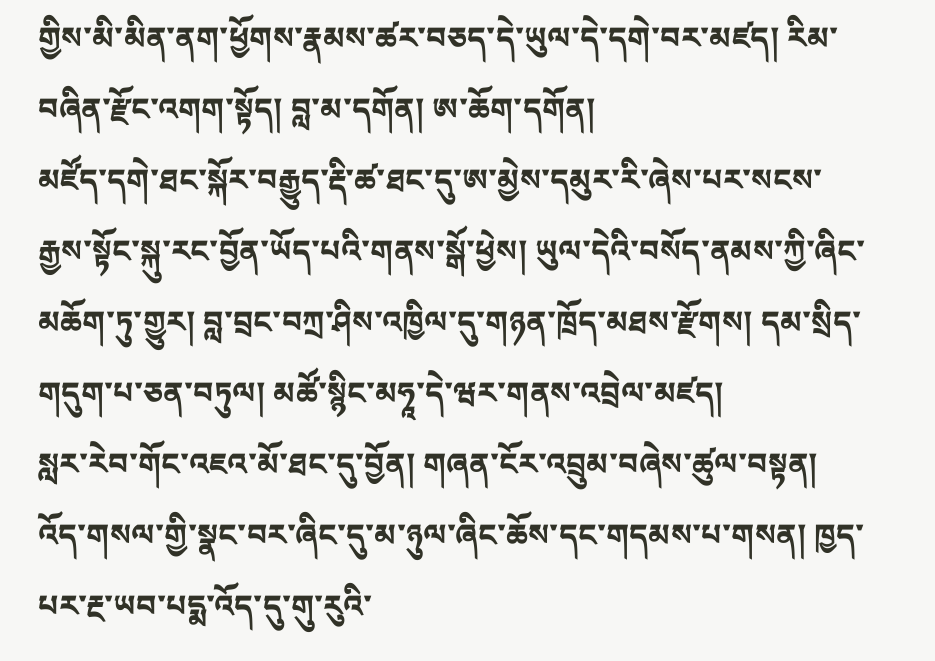གྱིས་མི་མིན་ནག་ཕྱོགས་རྣམས་ཚར་བཅད་དེ་ཡུལ་དེ་དགེ་བར་མཛད། རིམ་བཞིན་རྫོང་འགག་སྟོད། བླ་མ་དགོན། ཨ་ཆོག་དགོན།
མཛོད་དགེ་ཐང་སྐོར་བརྒྱུད་རྡི་ཚ་ཐང་དུ་ཨ་མྱེས་དམུར་རི་ཞེས་པར་སངས་རྒྱས་སྟོང་སྐུ་རང་བྱོན་ཡོད་པའི་གནས་སྒོ་ཕྱེས། ཡུལ་དེའི་བསོད་ནམས་ཀྱི་ཞིང་མཆོག་ཏུ་གྱུར། བླ་བྲང་བཀྲ་ཤིས་འཁྱིལ་དུ་གཉན་ཁྲོད་མཐས་རྫོགས། དམ་སྲིད་གདུག་པ་ཅན་བཏུལ། མཚོ་སྙིང་མཧཱ་དེ་ཝར་གནས་འབྲེལ་མཛད།
སླར་རེབ་གོང་འཇའ་མོ་ཐང་དུ་བྱོན། གཞན་ངོར་འབྲུམ་བཞེས་ཚུལ་བསྟན། འོད་གསལ་གྱི་སྣང་བར་ཞིང་དུ་མ་ཉུལ་ཞིང་ཆོས་དང་གདམས་པ་གསན། ཁྱད་པར་རྔ་ཡབ་པདྨ་འོད་དུ་གུ་རུའི་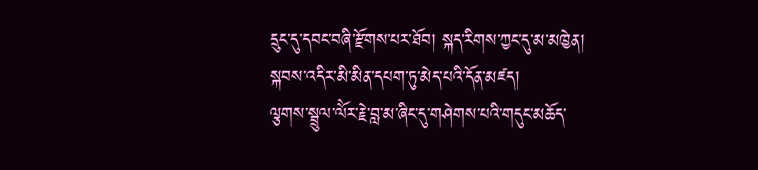དྲུང་དུ་དབང་བཞི་རྫོགས་པར་ཐོབ། སྐད་རིགས་ཀྱང་དུ་མ་མཁྱེན། སྐབས་འདིར་མི་མིན་དཔག་ཏུ་མེད་པའི་དོན་མཛད།
ལྕགས་སྦྲུལ་ལོེར་རྗེ་བླ་མ་ཞིང་དུ་གཤེགས་པའི་གདུང་མཆོད་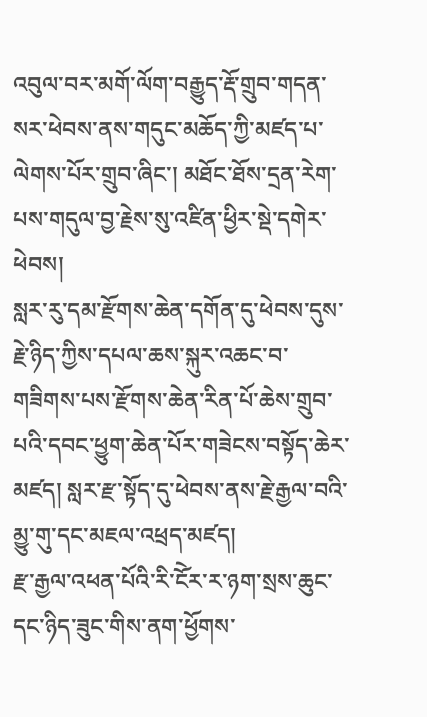འབུལ་བར་མགོ་ལོག་བརྒྱུད་རྡོ་གྲུབ་གདན་སར་ཕེབས་ནས་གདུང་མཆོད་ཀྱི་མཛད་པ་ལེགས་པོར་གྲུབ་ཞིང་། མཐོང་ཐོས་དྲན་རེག་པས་གདུལ་བྱ་རྗེས་སུ་འཛིན་ཕྱིར་སྡེ་དགེར་ཕེབས།
སླར་རུ་དམ་རྫོགས་ཆེན་དགོན་དུ་ཕེབས་དུས་རྗེ་ཉིད་ཀྱིས་དཔལ་ཆས་སྐུར་འཆང་བ་གཟིགས་པས་རྫོགས་ཆེན་རིན་པོ་ཆེས་གྲུབ་པའི་དབང་ཕྱུག་ཆེན་པོར་གཟེངས་བསྟོད་ཆེར་མཛད། སླར་རྫ་སྟོད་དུ་ཕེབས་ནས་རྗེ་རྒྱལ་བའི་མྱུ་གུ་དང་མཇལ་འཕྲད་མཛད།
རྫ་རྒྱལ་འཕན་པོའི་རི་ངོེར་ར་ཉག་སྲས་ཆུང་དང་ཉིད་ཟུང་གིས་ནག་ཕྱོགས་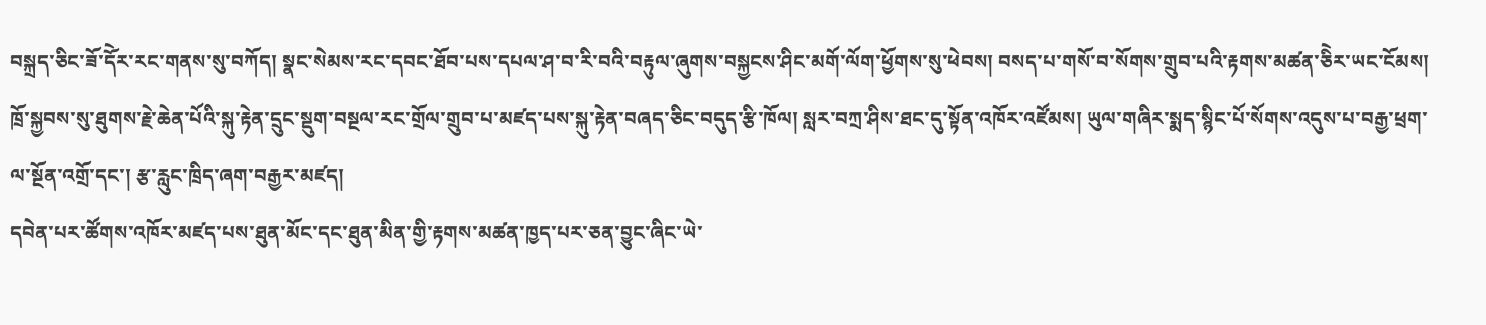བསྐྲད་ཅིང་ཟོ་དོེར་རང་གནས་སུ་བཀོད། སྣང་སེམས་རང་དབང་ཐོབ་པས་དཔལ་ཤ་བ་རི་བའི་བརྟུལ་ཞུགས་བསྐྱངས་ཤིང་མགོ་ལོག་ཕྱོགས་སུ་ཕེབས། བསད་པ་གསོ་བ་སོགས་གྲུབ་པའི་རྟགས་མཚན་ཅིེར་ཡང་ངོམས།
ཁྲོ་སྐྱབས་སུ་ཐུགས་རྗེ་ཆེན་པོའི་སྐུ་རྟེན་དྲུང་སྡུག་བསྔལ་རང་གྲོལ་གྲུབ་པ་མཛད་པས་སྐུ་རྟེན་བཞད་ཅིང་བདུད་རྩི་ཁོལ། སླར་བཀྲ་ཤིས་ཐང་དུ་སྟོན་འཁོར་འཛོམས། ཡུལ་གཞིར་སྨད་སྙིང་པོ་སོགས་འདུས་པ་བརྒྱ་ཕྲག་ལ་སྔོན་འགྲོ་དང་། རྩ་རླུང་ཁྲིད་ཞག་བརྒྱར་མཛད།
དབེན་པར་ཚོགས་འཁོར་མཛད་པས་ཐུན་མོང་དང་ཐུན་མིན་གྱི་རྟགས་མཚན་ཁྱད་པར་ཅན་བྱུང་ཞིང་ཡེ་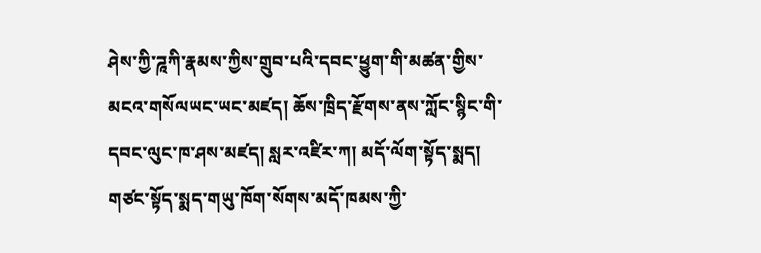ཤེས་ཀྱི་ཌཱཀི་རྣམས་ཀྱིས་གྲུབ་པའི་དབང་ཕྱུག་གི་མཚན་གྱིས་མངའ་གསོལཡང་ཡང་མཛད། ཆོས་ཁྲིད་རྫོགས་ནས་ཀློང་སྙིང་གི་དབང་ལུང་ཁ་ཤས་མཛད། སླར་འཛིར་ཀ། མདོ་ལོག་སྟོད་སྨད།
གཙང་སྟོད་སྨད་གཡུ་ཁོག་སོགས་མདོ་ཁམས་ཀྱི་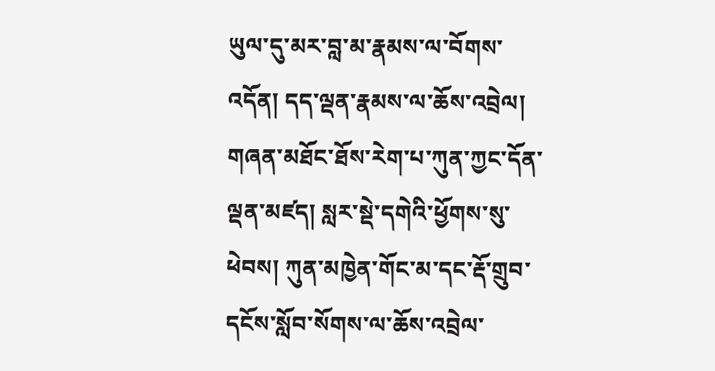ཡུལ་དུ་མར་བླ་མ་རྣམས་ལ་བོགས་འདོན། དད་ལྡན་རྣམས་ལ་ཆོས་འབྲེལ། གཞན་མཐོང་ཐོས་རེག་པ་ཀུན་ཀྱང་དོན་ལྡན་མཛད། སླར་སྡེ་དགེའི་ཕྱོགས་སུ་ཕེབས། ཀུན་མཁྱེན་གོང་མ་དང་རྡོ་གྲུབ་དངོས་སློབ་སོགས་ལ་ཆོས་འབྲེལ་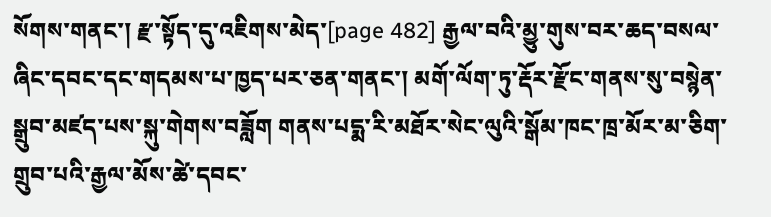སོགས་གནང་། རྫ་སྟོད་དུ་འཇིགས་མེད་[page 482] རྒྱལ་བའི་མྱུ་གུས་བར་ཆད་བསལ་ཞིང་དབང་དང་གདམས་པ་ཁྱད་པར་ཅན་གནང་། མགོ་ལོག་ཏུ་རྡོར་རྫོང་གནས་སུ་བསྙེན་སྒྲུབ་མཛད་པས་སྐུ་གེགས་བཟློག གནས་པདྨ་རི་མཐོར་སེང་ལུའི་སྒོམ་ཁང་ཁྲ་མོར་མ་ཅིག་གྲུབ་པའི་རྒྱལ་མོས་ཚེ་དབང་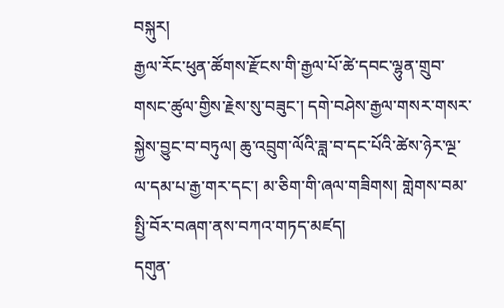བསྐུར།
རྒྱལ་རོང་ཕུན་ཚོགས་རྫོངས་གི་རྒྱལ་པོ་ཚེ་དབང་ལྷུན་གྲུབ་གསང་ཚུལ་གྱིས་རྗེས་སུ་བཟུང་། དགེ་བཤེས་རྒྱལ་གསར་གསར་སྐྱེས་བྱུང་བ་བཏུལ། ཆུ་འབྲུག་ལོའི་ཟླ་བ་དང་པོའི་ཚེས་ཉེར་ལྔ་ལ་དམ་པ་རྒྱ་གར་དང་། མ་ཅིག་གི་ཞལ་གཟིགས། གླེགས་བམ་སྤྱི་བོར་བཞག་ནས་བཀའ་གཏད་མཛད།
དགུན་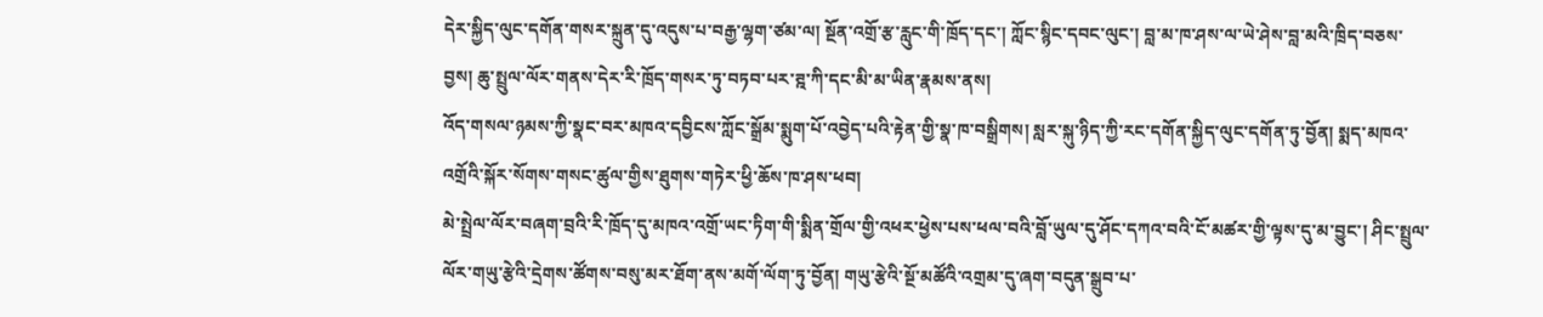དེར་སྐྱིད་ལུང་དགོན་གསར་སྐྲུན་དུ་འདུས་པ་བརྒྱ་ལྷག་ཙམ་ལ། སྔོན་འགྲོ་རྩ་རླུང་གི་ཁྲོད་དང་། ཀློང་སྙིང་དབང་ལུང་། བླ་མ་ཁ་ཤས་ལ་ཡེ་ཤེས་བླ་མའི་ཁྲིད་བཅས་བྱས། ཆུ་སྤྲུལ་ལོར་གནས་དེར་རི་ཁྲོད་གསར་ཏུ་བཏབ་པར་ཊྰ་ཀི་དང་མི་མ་ཡིན་རྣམས་ནས།
འོད་གསལ་ཉམས་ཀྱི་སྣང་བར་མཁའ་དབྱིངས་ཀློང་སྒྲོམ་སྨུག་པོ་འབྱེད་པའི་རྟེན་གྱི་སྣ་ཁ་བསྒྲིགས། སླར་སྐུ་ཉིད་ཀྱི་རང་དགོན་སྐྱིད་ལུང་དགོན་ཏུ་བྱོན། སྨད་མཁའ་འགྲོའི་སྐོར་སོགས་གསང་ཚུལ་གྱིས་ཐུགས་གཏེར་ཕྱི་ཆོས་ཁ་ཤས་ཕབ།
མེ་སྤྲེལ་ལོར་བཞག་བྲའི་རི་ཁྲོད་དུ་མཁའ་འགྲོ་ཡང་ཏིག་གི་སྨིན་གྲོལ་གྱི་འཕར་ཕྱེས་པས་ཕལ་བའི་བློ་ཡུལ་དུ་ཤོང་དཀའ་བའི་ངོ་མཚར་གྱི་ལྟས་དུ་མ་བྱུང་། ཤིང་སྤྲུལ་ལོར་གཡུ་རྩེའི་དྲེགས་ཚོགས་བསུ་མར་ཐོག་ནས་མགོ་ལོག་ཏུ་བྱོན། གཡུ་རྩེའི་སྔོ་མཚོའི་འགྲམ་དུ་ཞག་བདུན་སྒྲུབ་པ་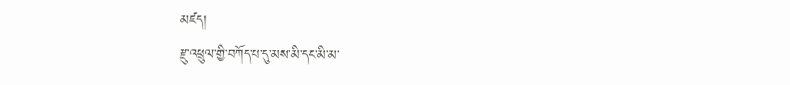མཛད།
རྫུ་འཕྲུལ་གྱི་བཀོད་པ་དུ་མས་མི་དང་མི་མ་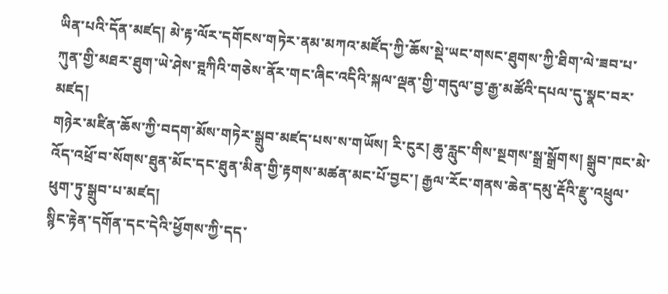ཡིན་པའི་དོན་མཛད། མེ་རྟ་ལོར་དགོངས་གཏེར་ནམ་མཀའ་མཛོད་ཀྱི་ཆོས་སྡེ་ཡང་གསང་ཐུགས་ཀྱི་ཐིག་ལེ་ཟབ་པ་ཀུན་གྱི་མཐར་ཐུག་ཡེ་ཤེས་ཊྰཀིའི་གཅེས་ནོར་གང་ཞིང་འདིའི་སྐལ་ལྡན་གྱི་གདུལ་བྱ་རྒྱ་མཚོའི་དཔལ་དུ་སྣང་བར་མཛད།
གཉེར་མཛིན་ཆོས་ཀྱི་བདག་མོས་གཏེར་སྒྲུབ་མཛད་པས་ས་གཡོས། རི་ངུར། ཆུ་རླུང་གིས་སྔགས་སྒྲ་སྒྲོགས། སྒྲུབ་ཁང་མེ་འོད་འཕྲོ་བ་སོགས་ཐུན་མོང་དང་ཐུན་མིན་གྱི་རྟགས་མཚན་མང་པོ་བྱང་། རྒྱལ་རོང་གནས་ཆེན་དམུ་རྡོའི་རྫུ་འཕྲུལ་ཕུག་ཏུ་སྒྲུབ་པ་མཛད།
སྙིང་རྟེན་དགོན་དང་དེའི་ཕྱོགས་ཀྱི་དད་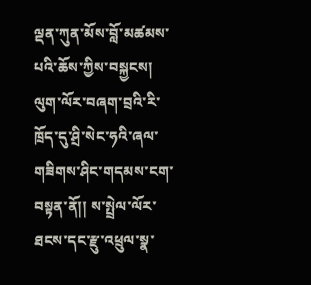ལྡན་ཀུན་མོས་བློ་མཚམས་པའི་ཆོས་ཀྱིས་བསྐྱངས། ལུག་ལོར་བཞག་བྲའི་རི་ཁྲོད་དུ་ཤྲི་སེང་ཧའི་ཞལ་གཟིགས་ཤིང་གདམས་ངག་བསྟན་ནོ།། ས་སྤྲེལ་ལོར་ཐངས་དང་རྫུ་འཕྲུལ་སྣ་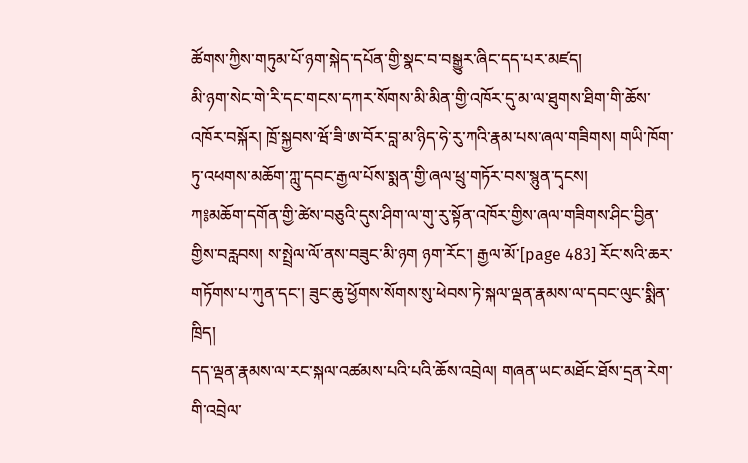ཚོགས་ཀྱིས་གཏུམ་པོ་ཉག་སྐེད་དཔོན་གྱི་སྣང་བ་བསྒྱུར་ཞིང་དད་པར་མཛད།
མི་ཉག་སེང་གེ་རི་དང་གངས་དཀར་སོགས་མི་མིན་གྱི་འཁོར་དུ་མ་ལ་ཐུགས་ཐིག་གི་ཆོས་འཁོར་བསྐོར། ཁྲོ་སྐྱབས་ཝོ་ཟི་ཨ་བོར་བླ་མ་ཉིད་ཧེ་རུ་ཀའི་རྣམ་པས་ཞལ་གཟིགས། གཡི་ཁོག་ཏུ་འཕགས་མཆོག་ཀླུ་དབང་རྒྱལ་པོས་སྨན་གྱི་ཞལ་ཕྲུ་གཏོར་བས་སྙུན་དྭངས།
ཀ༔མཆོག་དགོན་གྱི་ཚེས་བཅུའི་དུས་ཤིག་ལ་གུ་རུ་སྟོན་འཁོར་གྱིས་ཞལ་གཟིགས་ཤིང་བྱིན་གྱིས་བརླབས། ས་སྤྲེལ་ལོ་ནས་བཟུང་མི་ཉག ཉག་རོང་། རྒྱལ་མོ་[page 483] རོང་སའི་ཆར་གཏོགས་པ་ཀུན་དང་། ཟུང་ཆུ་ཕྱོགས་སོགས་སུ་ཕེབས་ཏེ་སྐལ་ལྡན་རྣམས་ལ་དབང་ལུང་སྨིན་ཁྲིད།
དད་ལྡན་རྣམས་ལ་རང་སྐལ་འཚམས་པའི་པའི་ཆོས་འབྲེལ། གཞན་ཡང་མཐོང་ཐོས་དྲན་རེག་གི་འབྲེལ་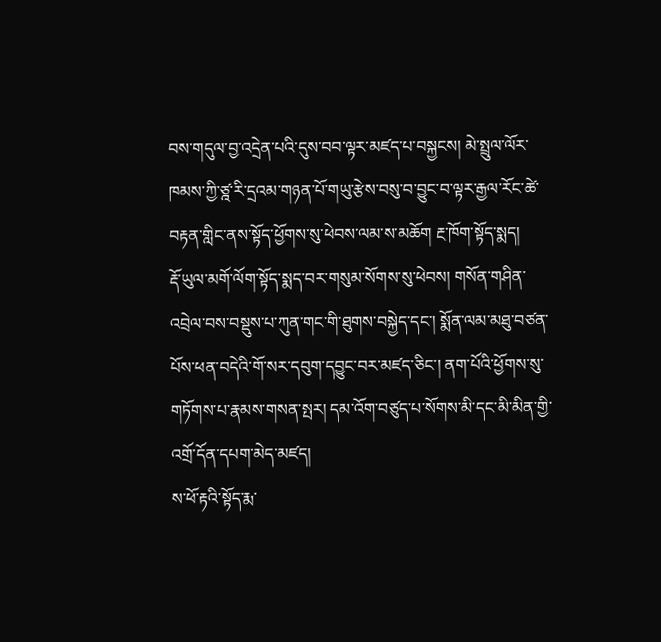བས་གདུལ་བྱ་འདྲེན་པའི་དུས་བབ་ལྟར་མཛད་པ་བསྐྱངས། མེ་སྤྲུལ་ལོར་ཁམས་ཀྱི་ཙྰ་རི་དྲའམ་གཉན་པོ་གཡུ་རྩེས་བསུ་བ་བྱུང་བ་ལྟར་རྒྱལ་རོང་ཚེ་བརྟན་གླིང་ནས་སྟོད་ཕྱོགས་སུ་ཕེབས་ལམ་ས་མཆོག རྔ་ཁོག་སྟོད་སྨད།
རྡོ་ཡུལ་མགོ་ལོག་སྟོད་སྨད་བར་གསུམ་སོགས་སུ་ཕེབས། གསོན་གཤིན་འབྲེལ་བས་བསྡུས་པ་ཀུན་གང་གི་ཐུགས་བསྐྱེད་དང་། སྨོན་ལམ་མཐུ་བཙན་པོས་ཕན་བདེའི་གོ་སར་དབུག་དབྱུང་བར་མཛད་ཅིང་། ནག་པོའི་ཕྱོགས་སུ་གཏོགས་པ་རྣམས་གསན་སྤར། དམ་འོག་བཙུད་པ་སོགས་མི་དང་མི་མིན་གྱི་འགྲོ་དོན་དཔག་མེད་མཛད།
ས་ཕོ་རྟའི་སྟོད་རྨ་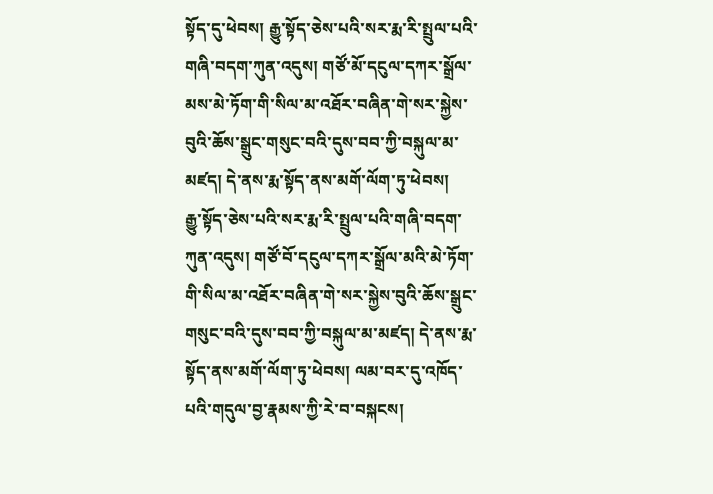སྟོད་དུ་ཕེབས། རྒྱུ་སྟོད་ཅེས་པའི་སར་རྨ་རི་སྤྲུལ་པའི་གཞི་བདག་ཀུན་འདུས། གཙོ་མོ་དངུལ་དཀར་སྒྲོལ་མས་མེ་ཏོག་གི་སིལ་མ་འཐོར་བཞིན་གེ་སར་སྐྱེས་བུའི་ཆོས་སྒྲུང་གསུང་བའི་དུས་བབ་ཀྱི་བསྐུལ་མ་མཛད། དེ་ནས་རྨ་སྟོད་ནས་མགོ་ལོག་ཏུ་ཕེབས།
རྒྱུ་སྟོད་ཅེས་པའི་སར་རྨ་རི་སྤྲུལ་པའི་གཞི་བདག་ཀུན་འདུས། གཙོ་བོ་དངུལ་དཀར་སྒྲོལ་མའི་མེ་ཏོག་གི་སིལ་མ་འཐོར་བཞིན་གེ་སར་སྐྱེས་བུའི་ཆོས་སྒྲུང་གསུང་བའི་དུས་བབ་ཀྱི་བསྐུལ་མ་མཛད། དེ་ནས་རྨ་སྟོད་ནས་མགོ་ལོག་ཏུ་ཕེབས། ལམ་བར་དུ་འཁོད་པའི་གདུལ་བྱ་རྣམས་ཀྱི་རེ་བ་བསྐངས།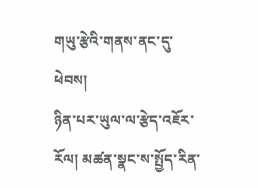གཡུ་རྩེའི་གནས་ནང་དུ་ཕེབས།
ཉིན་པར་ཡུལ་ལ་རྩེད་འཇོར་རོལ། མཚན་སྣང་ས་སྤྱོད་རིན་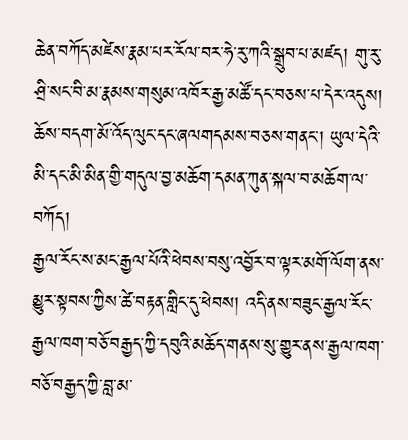ཆེན་བཀོད་མཛེས་རྣམ་པར་རོལ་བར་ཧེ་རུ་ཀའི་སྒྲུབ་པ་མཛད། གུ་རུ་ཤྲི་སང་བི་མ་རྣམས་གསུམ་འཁོར་རྒྱ་མཚོ་དང་བཅས་པ་དེར་འདུས། ཆོས་བདག་མོ་འོད་ལུང་དང་ཞལགདམས་བཅས་གནང་། ཡུལ་དེའི་མི་དང་མི་མིན་གྱི་གདུལ་བྱ་མཆོག་དམན་ཀུན་སྐལ་བ་མཆོག་ལ་བཀོད།
རྒྱལ་རོང་ས་མང་རྒྱལ་པོའི་ཕེབས་བསུ་འབྱོར་བ་ལྟར་མགོ་ལོག་ནས་མྱུར་སྟབས་ཀྱིས་ཚེ་བརྟན་གླིང་དུ་ཕེབས། འདི་ནས་བཟུང་རྒྱལ་རོང་རྒྱལ་ཁག་བཅོ་བརྒྱད་ཀྱི་དབུའི་མཆོད་གནས་སུ་གྱུར་ནས་རྒྱལ་ཁག་བཅོ་བརྒྱད་ཀྱི་བླ་མ་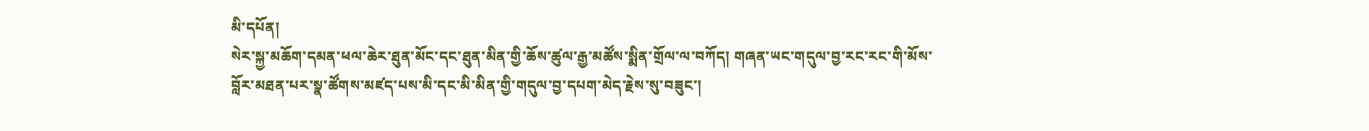མི་དཔོན།
སེར་སྐྱ་མཆོག་དམན་ཕལ་ཆེར་ཐུན་མོང་དང་ཐུན་མིན་གྱི་ཆོས་ཚུལ་རྒྱ་མཚོས་སྨིན་གྲོལ་ལ་བཀོད། གཞན་ཡང་གདུལ་བྱ་རང་རང་གི་མོས་བློར་མཐན་པར་སྣ་ཚོགས་མཛད་པས་མི་དང་མི་མིན་གྱི་གདུལ་བྱ་དཔག་མེད་རྗེས་སུ་བཟུང་།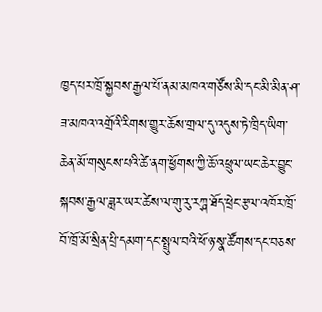ཁྱད་པར་ཁྲོ་སྐྱབས་རྒྱལ་པོ་ནམ་མཁའ་གཙོས་མི་དང་མི་མིན་ཤ་ཟ་མཁའ་འགྲོའི་རིགས་གྱུར་ཆོས་གྲལ་དུ་འདུས་ཏེ་ཁྲིད་ཡིག་ཆེན་མོ་གསུངས་པའི་ཚེ་ནག་ཕྱོགས་ཀྱི་ཆོ་འཕྲུལ་ཡང་ཆེར་བྱུང་སྐབས་རྒྱལ་ཟླར་ཡར་ཚེས་ལ་གུ་རུ་རཀྴ་ཐོད་ཕྲེང་རྩལ་འཁོར་ཁྲོ་བོ་ཁྲོ་མོ་སྲིན་པྲི་དམག་དང་སྤྲུལ་བའི་ཕོ་ཉ་སྣ་ཚོགས་དང་བཅས་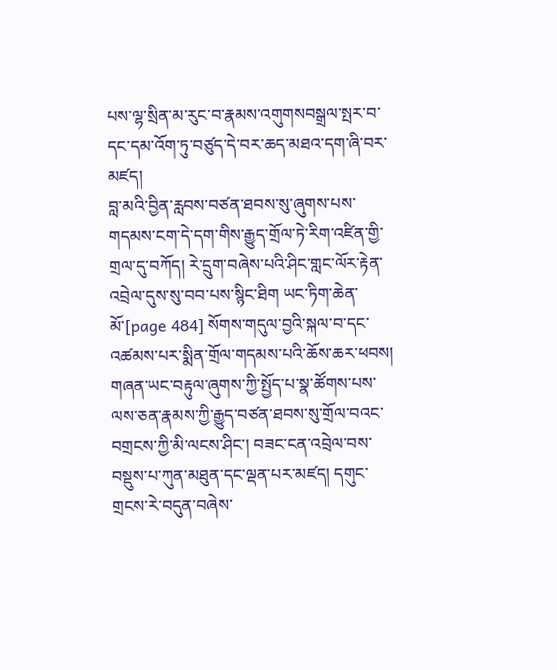པས་ལྷ་སྲིན་མ་རུང་བ་རྣམས་འགུགསབསྒྲལ་སྤར་བ་དང་དམ་འོག་ཏུ་བཙུད་དེ་བར་ཆད་མཐའ་དག་ཞི་བར་མཛད།
བླ་མའི་བྱིན་རླབས་བཙན་ཐབས་སུ་ཞུགས་པས་གདམས་ངག་དེ་དག་གིས་རྒྱུད་གྲོལ་ཏེ་རིག་འཛིན་གྱི་གྲལ་དུ་བཀོད། རེ་དྲུག་བཞེས་པའི་ཤིང་གླང་ལོར་རྟེན་འབྲེལ་དུས་སུ་བབ་པས་སྙིང་ཐིག ཡང་ཏིག་ཆེན་མོ་[page 484] སོགས་གདུལ་བྱའི་སྐལ་བ་དང་འཚམས་པར་སྨིན་གྲོལ་གདམས་པའི་ཆོས་ཆར་ཕབས།
གཞན་ཡང་བརྟུལ་ཞུགས་ཀྱི་སྤྱོད་པ་སྣ་ཚོགས་པས་ལས་ཅན་རྣམས་ཀྱི་རྒྱུད་བཙན་ཐབས་སུ་གྲོལ་བའང་བགྲངས་ཀྱི་མི་ལངས་ཤིང་། བཟང་ངན་འབྲེལ་བས་བསྡུས་པ་ཀུན་མཐུན་དང་ལྡན་པར་མཛད། དགུང་གྲངས་རེ་བདུན་བཞེས་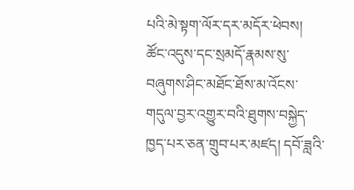པའི་མེ་སྟག་ལོར་དར་མདོར་ཕེབས།
ཚོང་འདུས་དང་སྲམདོ་རྣམས་སུ་བཞུགས་ཤིང་མཐོང་ཐོས་མ་འོངས་གདུལ་བྱར་འགྱུར་བའི་ཐུགས་བསྐྱེད་ཁྱད་པར་ཅན་གྲུབ་པར་མཛད། དབོ་ཟླའི་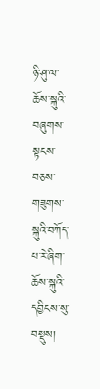ཉི་ཤུ་ལ་ཆོས་སྐུའི་བཞུགས་སྟངས་བཅས་གཟུགས་སྐུའི་བཀོད་པ་རེ་ཞིག་ཆོས་སྐུའི་དབྱིངས་སུ་བསྡུས།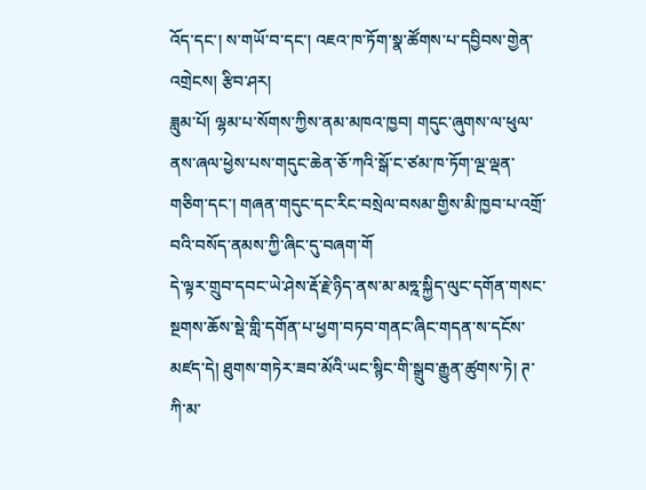འོད་དང་། ས་གཡོ་བ་དང་། འཇའ་ཁ་ཏོག་སྣ་ཚོགས་པ་དབྱིབས་གྱེན་འགྲེངས། རྩིབ་ཤར།
ཟླུམ་པོ། ལྷམ་པ་སོགས་ཀྱིས་ནམ་མཁའ་ཁྱབ། གདུང་ཞུགས་ལ་ཕུལ་ནས་ཞལ་ཕྱེས་པས་གདུང་ཆེན་ཅོ་ཀའི་སྒོ་ང་ཙམ་ཁ་ཏོག་ལྔ་ལྡན་གཅིག་དང་། གཞན་གདུང་དང་རིང་བསྲེལ་བསམ་གྱིས་མི་ཁྱབ་པ་འགྲོ་བའི་བསོད་ནམས་ཀྱི་ཞིང་དུ་བཞག་གོ
དེ་ལྟར་གྲུབ་དབང་ཡེ་ཤེས་རྡོ་རྗེ་ཉིད་ནས་མ་མཧྰ་སྐྱིད་ལུང་དགོན་གསང་སྔགས་ཆོས་སྡེ་གླི་དགོན་པ་ཕྱག་བཏབ་གནང་ཞིང་གདན་ས་དངོས་མཛད་དེ། ཐུགས་གཏེར་ཟབ་མོའི་ཡང་སྙིང་གི་སྒྲུབ་རྒྱུན་ཚུགས་ཏེ། ཊ་ཀི་མ་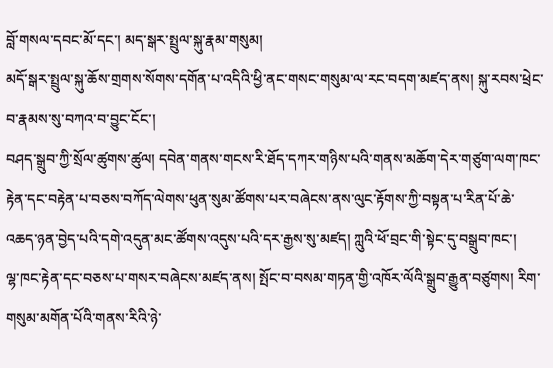བློ་གསལ་དབང་མོ་དང་། མད་སྒར་སྤྲུལ་སྐུ་རྣམ་གསུམ།
མདོ་སྒར་སྤྲུལ་སྐུ་ཆོས་གྲགས་སོགས་དགོན་པ་འདིའི་ཕྱི་ནང་གསང་གསུམ་ལ་རང་བདག་མཛད་ནས། སྐུ་རབས་ཕྲེང་བ་རྣམས་སུ་བཀའ་བ་བྱུང་ངོང་།
བཤད་སྒྲུབ་ཀྱི་སྲོལ་ཚུགས་ཚུལ། དབེན་གནས་གངས་རི་ཐོད་དཀར་གཉིས་པའི་གནས་མཆོག་དེར་གཙུག་ལག་ཁང་རྟེན་དང་བརྟེན་པ་བཅས་བཀོད་ལེགས་ཕུན་སུམ་ཚོགས་པར་བཞེངས་ནས་ལུང་རྟོགས་ཀྱི་བསྟན་པ་རིན་པོ་ཆེ་འཆད་ཉན་བྱེད་པའི་དགེ་འདུན་མང་ཚོགས་འདུས་པའི་དར་རྒྱས་སུ་མཛད། ཀླུའི་ཕོ་བྲང་གི་སྟེང་དུ་བསྒྲུབ་ཁང་།
ལྷ་ཁང་རྟེན་དང་བཅས་པ་གསར་བཞེངས་མཛད་ནས། སྤོང་བ་བསམ་གཏན་གྱི་འཁོར་ལོའི་སྒྲུབ་རྒྱུན་བཙུགས། རིག་གསུམ་མགོན་པོའི་གནས་རིའི་ཉེ་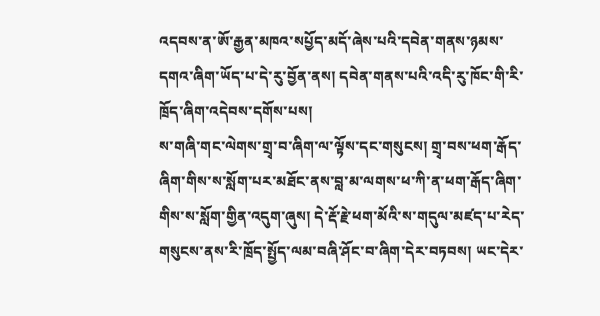འདབས་ན་ཨོ་རྒྱན་མཁའ་སཔྱོད་མདོ་ཞེས་པའི་དབེན་གནས་ཉམས་དགའ་ཞིག་ཡོད་པ་དེ་རུ་བྱོན་ནས། དབེན་གནས་པའི་འདི་རུ་ཁོང་གི་རི་ཁྲོད་ཞིག་འདེབས་དགོས་པས།
ས་གཞི་གང་ལེགས་གྲྭ་བ་ཞིག་ལ་ལྟོས་དང་གསུངས། གྲྭ་བས་ཕག་རྒོད་ཞིག་གིས་ས་སློག་པར་མཐོང་ནས་བླ་མ་ལགས་ཕ་ཀི་ན་ཕག་རྒོད་ཞིག་གིས་ས་སློག་གྱིན་འདུག་ཞུས། དེ་རྡོ་རྗེ་ཕག་མོའི་ས་གདུལ་མཛད་པ་རེད་གསུངས་ནས་རི་ཁྲོད་སྤྱོད་ལམ་བཞི་ཤོང་བ་ཞིག་དེར་བཏབས། ཡང་དེར་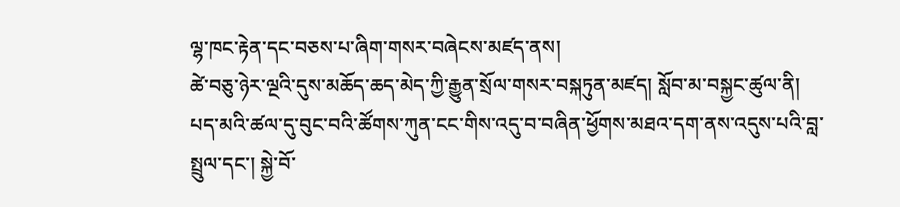ལྷ་ཁང་རྟེན་དང་བཅས་པ་ཞིག་གསར་བཞེངས་མཛད་ནས།
ཚེ་བཅུ་ཉེར་ལྔའི་དུས་མཆོད་ཆད་མེད་ཀྱི་རྒྱུན་སྲོལ་གསར་བསྐཏུན་མཛད། སློབ་མ་བསྐྱང་ཚུལ་ནི། པད་མའི་ཚལ་དུ་བུང་བའི་ཚོགས་ཀུན་ངང་གིས་འདུ་བ་བཞིན་ཕྱོགས་མཐའ་དག་ནས་འདུས་པའི་བླ་སྤྲུལ་དང་། སྐྱེ་བོ་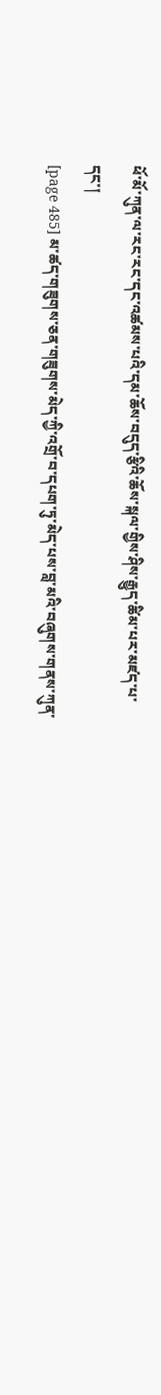ཕོ་མོ་ཀུན་ལ་རང་རང་དང་འཚམས་པའི་དམ་ཆོས་བདུད་རྩིའི་ཆོས་སྐལ་གྱིས་ཤིས་རྒྱུད་ཚིམ་པར་མཛད་པ་དང་།
[page 485] མ་ཚད་གཟུགས་ཅན་གཟུགས་མེད་ཀྱི་འགྲོ་བ་དཔག་ཏུ་མེད་པས་བླ་མའི་བཞུགས་གནས་ཀུན་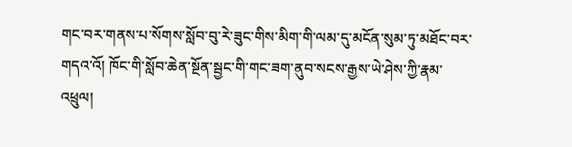གང་བར་གནས་པ་སོགས་སློབ་བུ་རེ་ཟུང་གིས་མིག་གི་ལམ་དུ་མངོན་སུམ་ཏུ་མཐོང་བར་གདའ་འོ། ཁོང་གི་སློབ་ཆེན་སྔོན་སྦྱང་གི་གང་ཟག་ནུབ་སངས་རྒྱས་ཡེ་ཤེས་ཀྱི་རྣམ་འཕྲུལ།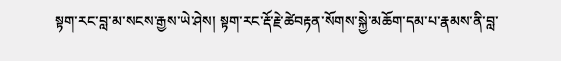སྟག་རང་བླ་མ་སངས་རྒྱས་ཡེ་ཤེས། སྟག་རང་རྡོ་རྗེ་ཚེབརྟན་སོགས་སྐྱེ་མཆོག་དམ་པ་རྣམས་ནི་བླ་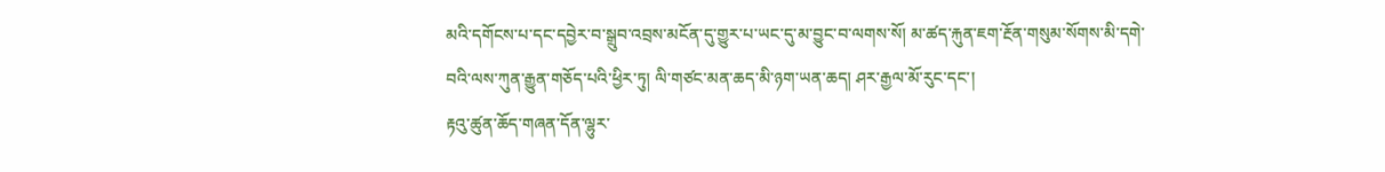མའི་དགོངས་པ་དང་དབྱེར་བ་སྒྲུབ་འབྲས་མངོན་དུ་གྱུར་པ་ཡང་དུ་མ་བྱུང་བ་ལགས་སོ། མ་ཚད་རྐུན་ཇག་རྔོན་གསུམ་སོགས་མི་དགེ་བའི་ལས་ཀུན་རྒྱུན་གཅོད་པའི་ཕྱིར་ཏུ། ལི་གཙང་མན་ཆད་མི་ཉག་ཡན་ཆད། ཤར་རྒྱལ་མོ་རུང་དང་།
རྟའུ་ཚུན་ཆོད་གཞན་དོན་ལྷུར་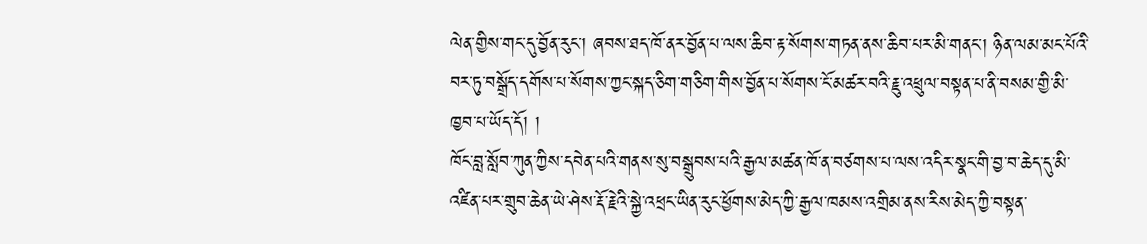ལེན་གྱིས་གང་དུ་བྱོན་རུང་། ཞབས་ཐད་ཁོ་ནར་བྱོན་པ་ལས་ཆིབ་རྟ་སོགས་གཏན་ནས་ཆིབ་པར་མི་གནང་། ཉིན་ལམ་མང་པོའི་བར་ཏུ་བསྒྲོད་དགོས་པ་སོགས་ཀྱང་སྐད་ཅིག་གཅིག་གིས་བྱོན་པ་སོགས་ངོ་མཚར་བའི་རྗུ་འཕྲུལ་བསྟན་པ་ནི་བསམ་གྱི་མི་ཁྱབ་པ་ཡོད་དོ། །
ཁོང་བླ་སློབ་ཀུན་ཀྱིས་དབེན་པའི་གནས་སུ་བསྒྲུབས་པའི་རྒྱལ་མཚན་ཁོ་ན་བཙགས་པ་ལས་འདིར་སྣང་གི་བྱ་བ་ཆེད་དུ་མི་འཛིན་པར་གྲུབ་ཆེན་ཡེ་ཤེས་རྡོ་རྗེའི་སྐྱེ་འཕྲང་ཡིན་རུང་ཕྱོགས་མེད་ཀྱི་རྒྱལ་ཁམས་འགྲིམ་ནས་རིས་མེད་ཀྱི་བསྟན་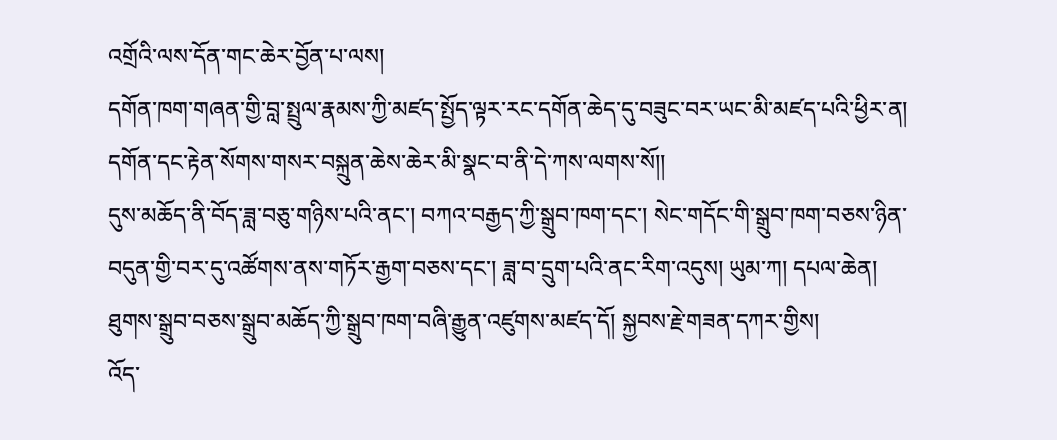འགྲོའི་ལས་དོན་གང་ཆེར་བྱོན་པ་ལས།
དགོན་ཁག་གཞན་གྱི་བླ་སྤྲུལ་རྣམས་ཀྱི་མཛད་སྤྱོད་ལྟར་རང་དགོན་ཆེད་དུ་བཟུང་བར་ཡང་མི་མཛད་པའི་ཕྱིར་ན། དགོན་དང་རྟེན་སོགས་གསར་བསྐྲུན་ཆེས་ཆེར་མི་སྣང་བ་ནི་དེ་ཀས་ལགས་སོ།།
དུས་མཆོད་ནི་བོད་ཟླ་བཅུ་གཉིས་པའི་ནང་། བཀའ་བརྒྱད་ཀྱི་སྒྲུབ་ཁག་དང་། སེང་གདོང་གི་སྒྲུབ་ཁག་བཅས་ཉིན་བདུན་གྱི་བར་དུ་འཚོགས་ནས་གཏོར་རྒྱག་བཅས་དང་། ཟླ་བ་དྲུག་པའི་ནང་རིག་འདུས། ཡུམ་ཀ། དཔལ་ཆེན། ཐུགས་སྒྲུབ་བཅས་སྒྲུབ་མཆོད་ཀྱི་སྒྲུབ་ཁག་བཞི་རྒྱུན་འཛུགས་མཛད་དོ། སྐྱབས་རྗེ་གཟན་དཀར་གྱིས།
འོད་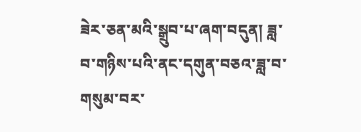ཟེར་ཅན་མའི་སྒྲུབ་པ་ཞག་བདུན། ཟླ་བ་གཉིས་པའི་ནང་དགུན་བཅའ་ཟླ་བ་གསུམ་བར་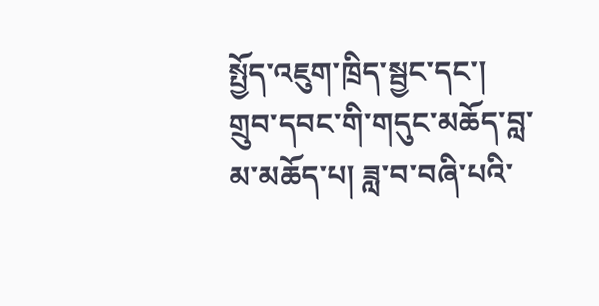སྤྱོད་འཇུག་ཁྲིད་སྦྱང་དང་། གྲུབ་དབང་གི་གདུང་མཆོད་བླ་མ་མཆོད་པ། ཟླ་བ་བཞི་པའི་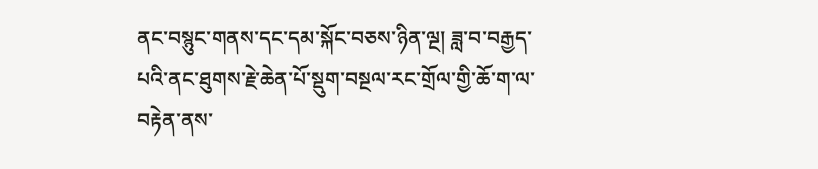ནང་བསྙུང་གནས་དང་དམ་སྐོང་བཅས་ཉིན་ལྔ། ཟླ་བ་བརྒྱད་པའི་ནང་ཐུགས་རྗེ་ཆེན་པོ་སྡུག་བསྔལ་རང་གྲོལ་གྱི་ཆོ་ག་ལ་བརྟེན་ནས་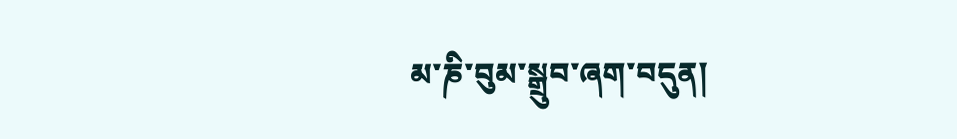མ་ཎི་བུམ་སྒྲུབ་ཞག་བདུན།